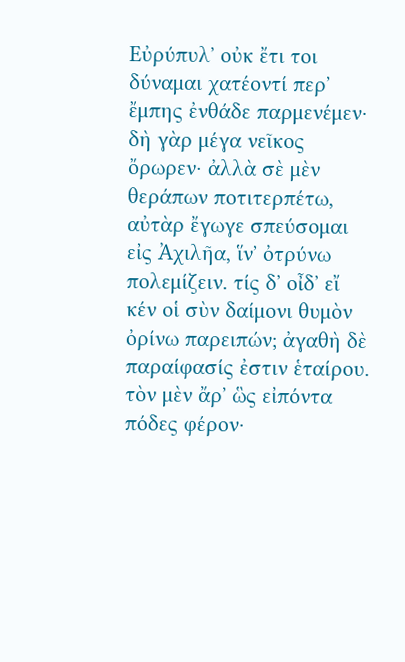Εὐρύπυλʼ οὐκ ἔτι τοι δύναμαι χατέοντί περʼ ἔμπης ἐνθάδε παρμενέμεν· δὴ γὰρ μέγα νεῖκος ὄρωρεν· ἀλλὰ σὲ μὲν θεράπων ποτιτερπέτω, αὐτὰρ ἔγωγε σπεύσομαι εἰς Ἀχιλῆα, ἵνʼ ὀτρύνω πολεμίζειν. τίς δʼ οἶδʼ εἴ κέν οἱ σὺν δαίμονι θυμὸν ὀρίνω παρειπών; ἀγαθὴ δὲ παραίφασίς ἐστιν ἑταίρου. τὸν μὲν ἄρʼ ὣς εἰπόντα πόδες φέρον·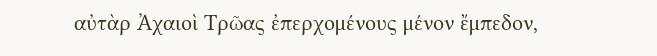αὐτὰρ Ἀχαιοὶ Τρῶας ἐπερχομένους μένον ἔμπεδον,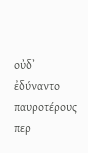οὐδʼ ἐδύναντο παυροτέρους περ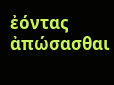ἐόντας ἀπώσασθαι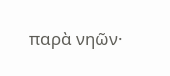παρὰ νηῶν·